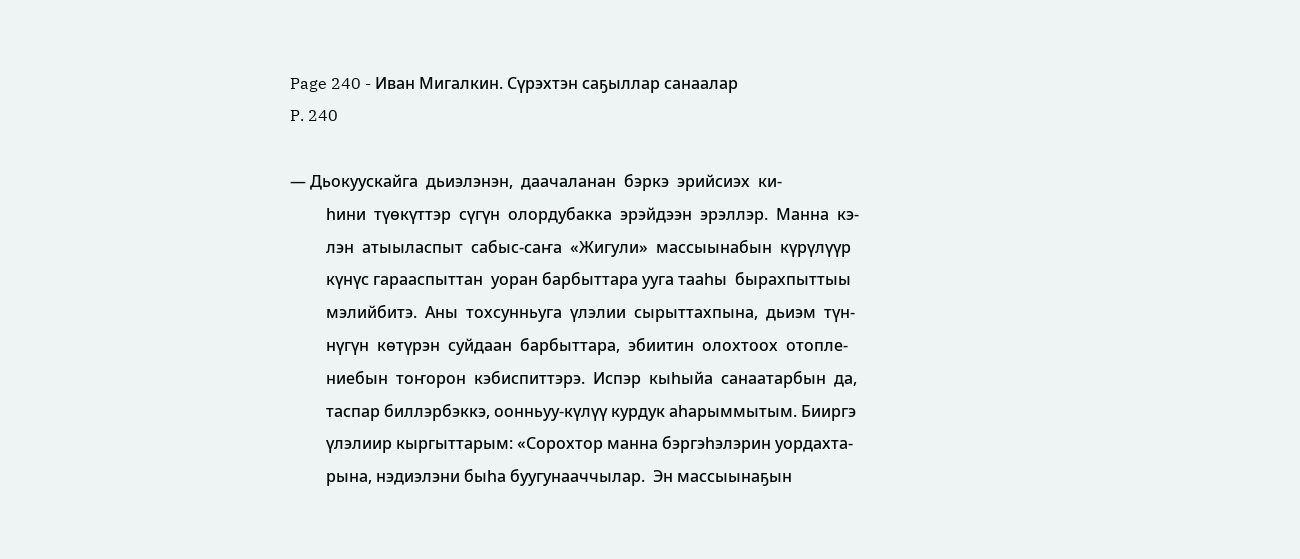Page 240 - Иван Мигалкин. Сүрэхтэн саҕыллар санаалар
P. 240

— Дьокуускайга  дьиэлэнэн,  даачаланан  бэркэ  эрийсиэх  ки-
         һини  түөкүттэр  сүгүн  олордубакка  эрэйдээн  эрэллэр.  Манна  кэ-
         лэн  атыыласпыт  сабыс-саҥа  «Жигули»  массыынабын  күрүлүүр
         күнүс гарааспыттан  уоран барбыттара ууга тааһы  бырахпыттыы
         мэлийбитэ.  Аны  тохсунньуга  үлэлии  сырыттахпына,  дьиэм  түн-
         нүгүн  көтүрэн  суйдаан  барбыттара,  эбиитин  олохтоох  отопле-
         ниебын  тоҥорон  кэбиспиттэрэ.  Испэр  кыһыйа  санаатарбын  да,
         таспар биллэрбэккэ, оонньуу-күлүү курдук аһарыммытым. Бииргэ
         үлэлиир кыргыттарым: «Сорохтор манна бэргэһэлэрин уордахта-
         рына, нэдиэлэни быһа буугунааччылар.  Эн массыынаҕын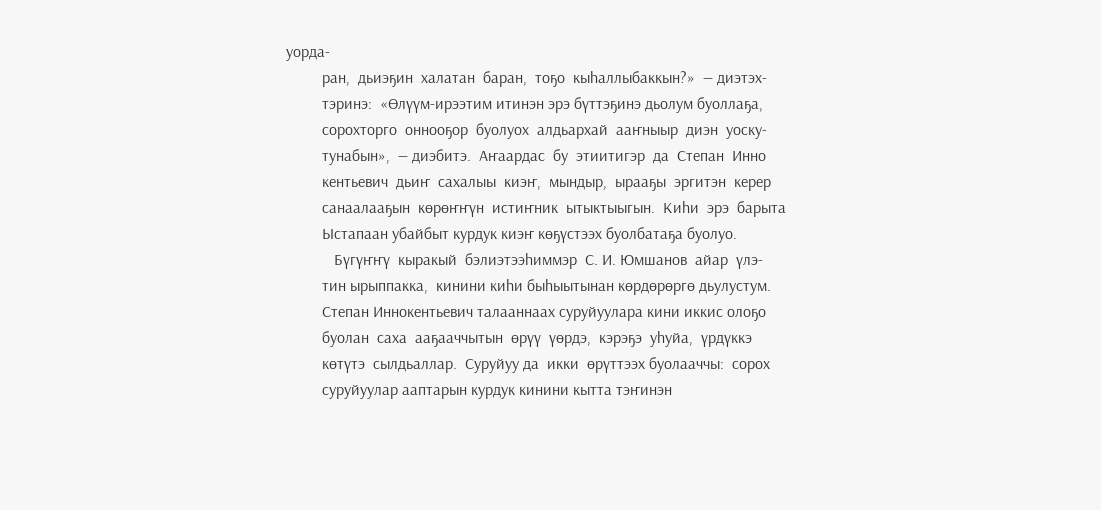уорда-
         ран,  дьиэҕин  халатан  баран,  тоҕо  кыһаллыбаккын?»  — диэтэх-
         тэринэ:  «Өлүүм-ирээтим итинэн эрэ бүттэҕинэ дьолум буоллаҕа,
         сорохторго  оннооҕор  буолуох  алдьархай  ааҥныыр  диэн  уоску-
         тунабын»,  — диэбитэ.  Аҥаардас  бу  этиитигэр  да  Степан  Инно
         кентьевич  дьиҥ  сахалыы  киэҥ,  мындыр,  ырааҕы  эргитэн  керер
         санаалааҕын  көрөҥҥүн  истиҥник  ытыктыыгын.  Киһи  эрэ  барыта
         Ыстапаан убайбыт курдук киэҥ көҕүстээх буолбатаҕа буолуо.
            Бүгүҥҥү  кыракый  бэлиэтээһиммэр  С. И. Юмшанов  айар  үлэ-
         тин ырыппакка,  кинини киһи быһыытынан көрдөрөргө дьулустум.
         Степан Иннокентьевич талааннаах суруйуулара кини иккис олоҕо
         буолан  саха  ааҕааччытын  өрүү  үөрдэ,  кэрэҕэ  уһуйа,  үрдүккэ
         көтүтэ  сылдьаллар.  Суруйуу да  икки  өрүттээх буолааччы:  сорох
         суруйуулар ааптарын курдук кинини кытта тэҥинэн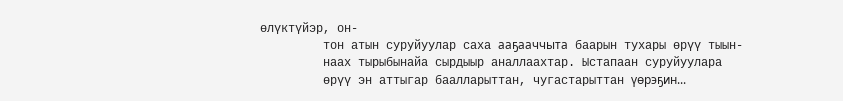өлүктүйэр, он-
         тон атын суруйуулар саха ааҕааччыта баарын тухары өрүү тыын-
         наах тырыбынайа сырдыыр аналлаахтар. Ыстапаан суруйуулара
         өрүү эн аттыгар баалларыттан, чугастарыттан үөрэҕин...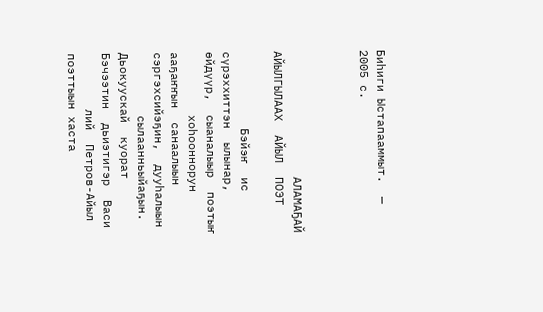Биһиги Ыстапааммыт.  — 2005 с.



                  АЛАМАҔАЙ  АЙЫЛГЫЛААХ  АЙЫЛ  ПОЭТ

           Бэйэҥ  ис  сүрэххиттэн  ылынар,  өйдүүр,  сыаналыыр  поэтыҥ
         хоһооннорун  ааҕаҥҥын  санаалыын  сэргэхсийэҕин,  дууһалыын
         сылаанньыйаҕын.  Дьокуускай  куорат  Бэчээтин  дьиэтигэр  Васи
        лий  Петров-Айыл поэттыын хаста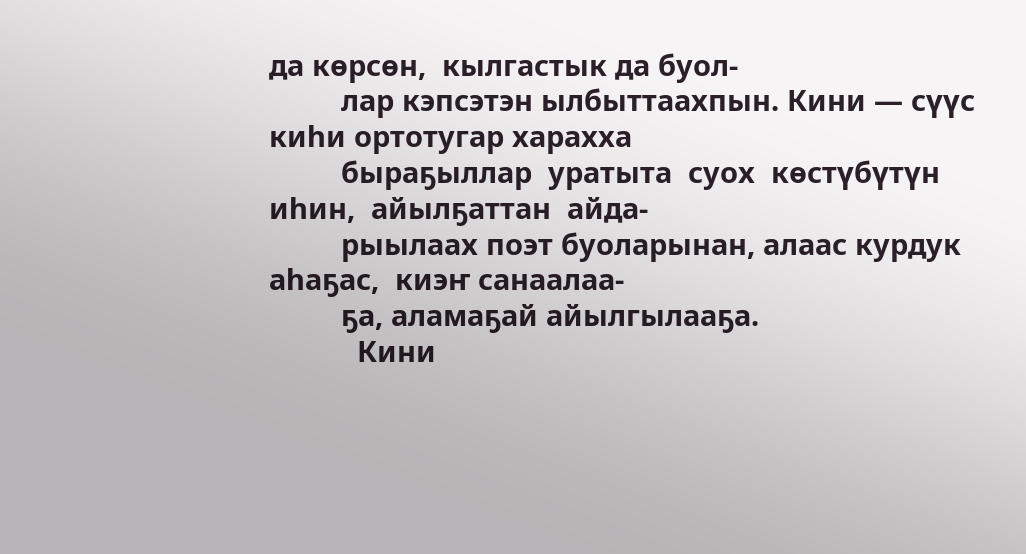да көрсөн,  кылгастык да буол-
         лар кэпсэтэн ылбыттаахпын. Кини — сүүс киһи ортотугар харахха
         быраҕыллар  уратыта  суох  көстүбүтүн  иһин,  айылҕаттан  айда-
         рыылаах поэт буоларынан, алаас курдук аһаҕас,  киэҥ санаалаа-
         ҕа, аламаҕай айылгылааҕа.
           Кини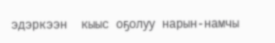эдэркээн  кыыс оҕолуу нарын-намчы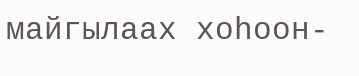майгылаах хоһоон-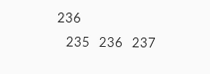236
   235   236   237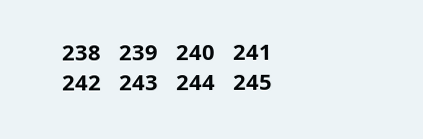238   239   240   241   242   243   244   245